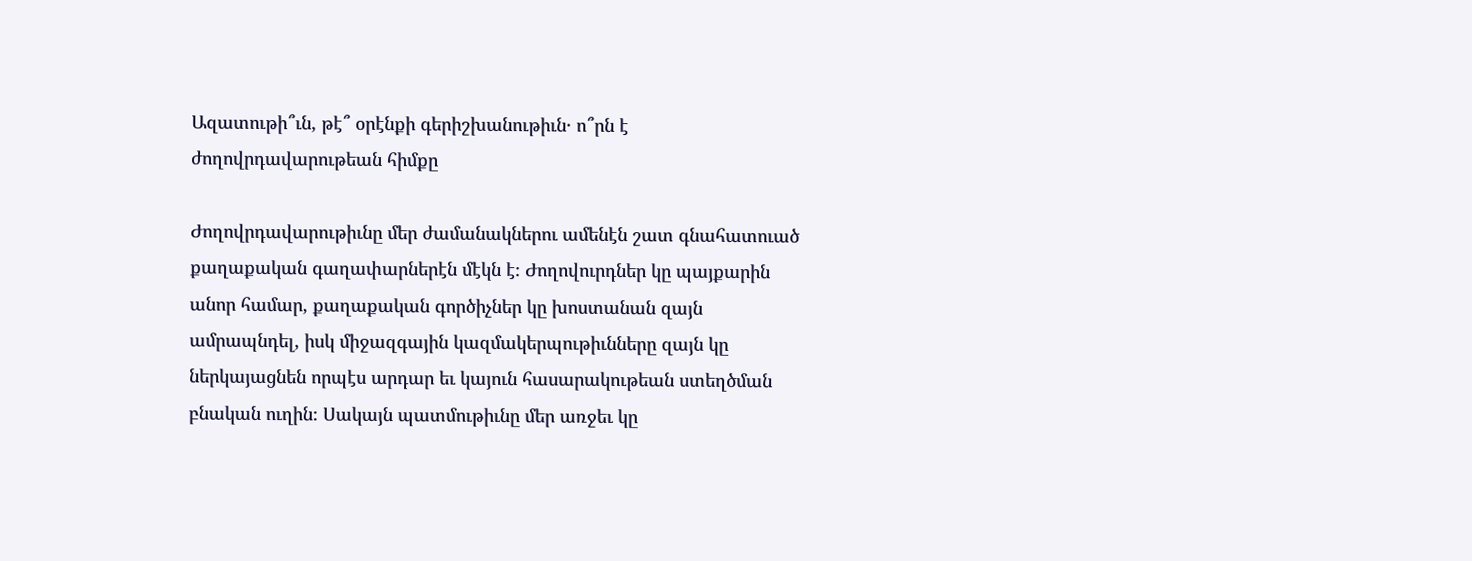Ազատութի՞ւն, թէ՞ օրէնքի գերիշխանութիւն․ ո՞րն է ժողովրդավարութեան հիմքը

Ժողովրդավարութիւնը մեր ժամանակներու ամենէն շատ գնահատուած քաղաքական գաղափարներէն մէկն է։ Ժողովուրդներ կը պայքարին անոր համար, քաղաքական գործիչներ կը խոստանան զայն ամրապնդել, իսկ միջազգային կազմակերպութիւնները զայն կը ներկայացնեն որպէս արդար եւ կայուն հասարակութեան ստեղծման բնական ուղին։ Սակայն պատմութիւնը մեր առջեւ կը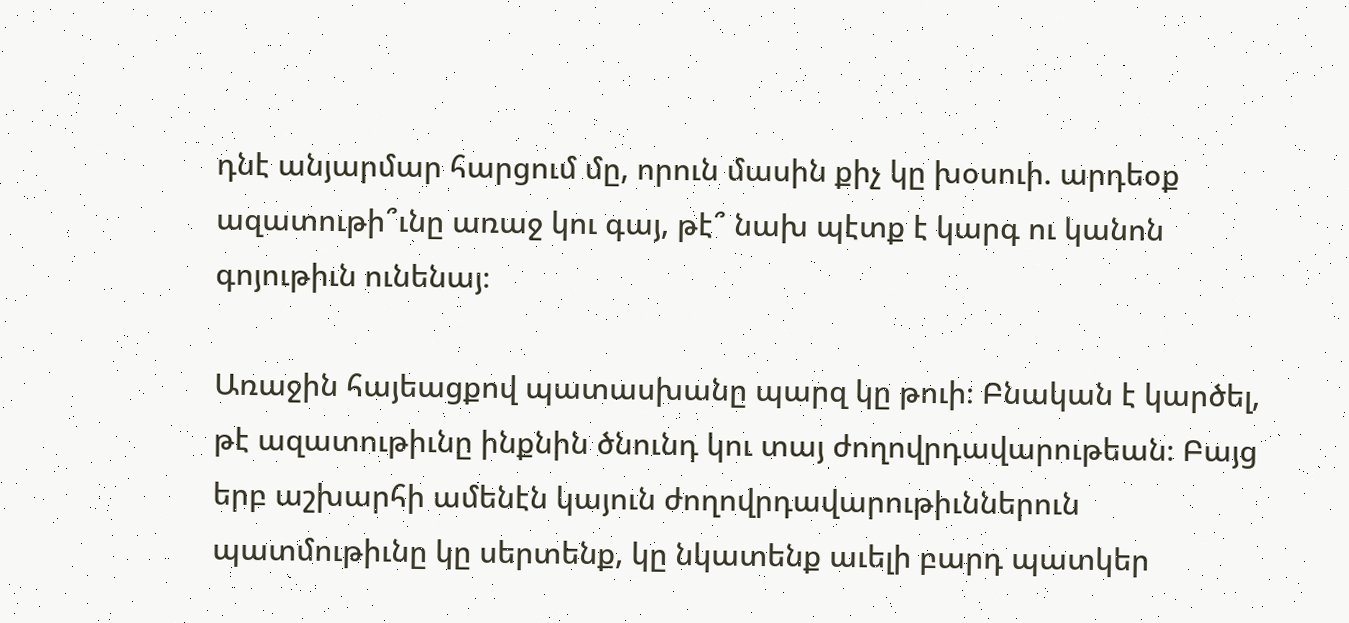դնէ անյարմար հարցում մը, որուն մասին քիչ կը խօսուի. արդեօք ազատութի՞ւնը առաջ կու գայ, թէ՞ նախ պէտք է կարգ ու կանոն գոյութիւն ունենայ։

Առաջին հայեացքով պատասխանը պարզ կը թուի։ Բնական է կարծել, թէ ազատութիւնը ինքնին ծնունդ կու տայ ժողովրդավարութեան։ Բայց երբ աշխարհի ամենէն կայուն ժողովրդավարութիւններուն պատմութիւնը կը սերտենք, կը նկատենք աւելի բարդ պատկեր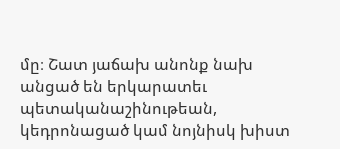մը։ Շատ յաճախ անոնք նախ անցած են երկարատեւ պետականաշինութեան, կեդրոնացած կամ նոյնիսկ խիստ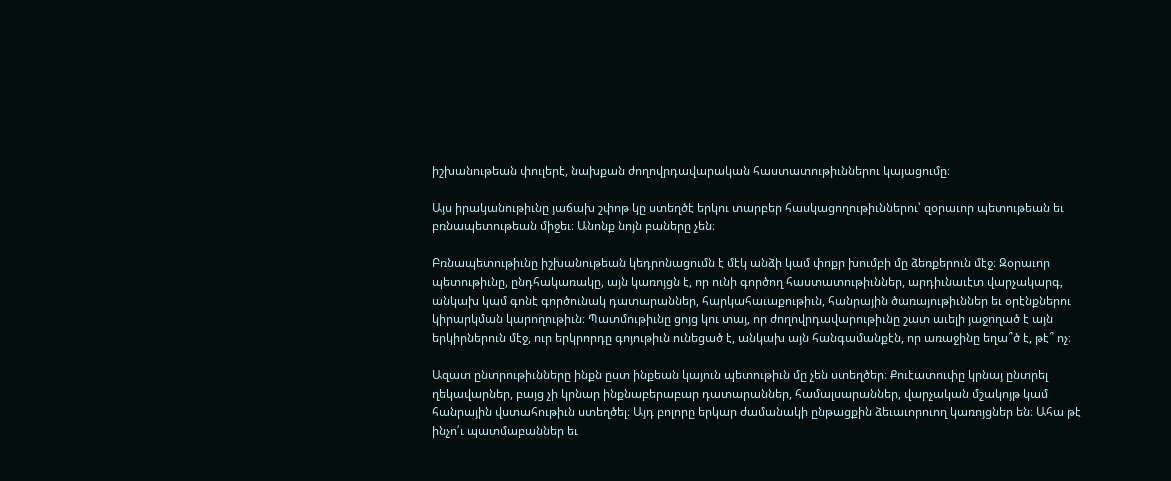իշխանութեան փուլերէ, նախքան ժողովրդավարական հաստատութիւններու կայացումը։

Այս իրականութիւնը յաճախ շփոթ կը ստեղծէ երկու տարբեր հասկացողութիւններու՝ զօրաւոր պետութեան եւ բռնապետութեան միջեւ։ Անոնք նոյն բաները չեն։

Բռնապետութիւնը իշխանութեան կեդրոնացումն է մէկ անձի կամ փոքր խումբի մը ձեռքերուն մէջ։ Զօրաւոր պետութիւնը, ընդհակառակը, այն կառոյցն է, որ ունի գործող հաստատութիւններ, արդիւնաւէտ վարչակարգ, անկախ կամ գոնէ գործունակ դատարաններ, հարկահաւաքութիւն, հանրային ծառայութիւններ եւ օրէնքներու կիրարկման կարողութիւն։ Պատմութիւնը ցոյց կու տայ, որ ժողովրդավարութիւնը շատ աւելի յաջողած է այն երկիրներուն մէջ, ուր երկրորդը գոյութիւն ունեցած է, անկախ այն հանգամանքէն, որ առաջինը եղա՞ծ է, թէ՞ ոչ։

Ազատ ընտրութիւնները ինքն ըստ ինքեան կայուն պետութիւն մը չեն ստեղծեր։ Քուէատուփը կրնայ ընտրել ղեկավարներ, բայց չի կրնար ինքնաբերաբար դատարաններ, համալսարաններ, վարչական մշակոյթ կամ հանրային վստահութիւն ստեղծել։ Այդ բոլորը երկար ժամանակի ընթացքին ձեւաւորուող կառոյցներ են։ Ահա թէ ինչո՛ւ պատմաբաններ եւ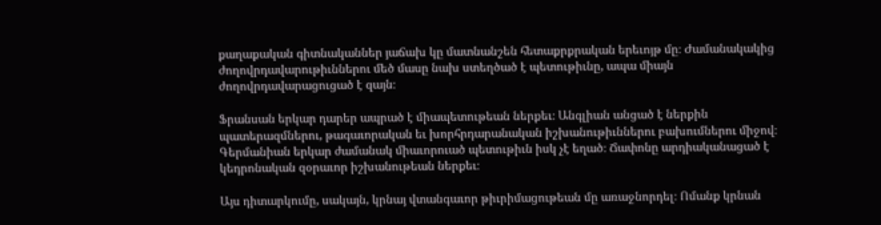քաղաքական գիտնականներ յաճախ կը մատնանշեն հետաքրքրական երեւոյթ մը։ Ժամանակակից ժողովրդավարութիւններու մեծ մասը նախ ստեղծած է պետութիւնը, ապա միայն ժողովրդավարացուցած է զայն։

Ֆրանսան երկար դարեր ապրած է միապետութեան ներքեւ։ Անգլիան անցած է ներքին պատերազմներու, թագաւորական եւ խորհրդարանական իշխանութիւններու բախումներու միջով։ Գերմանիան երկար ժամանակ միաւորուած պետութիւն իսկ չէ եղած։ Ճափոնը արդիականացած է կեդրոնական զօրաւոր իշխանութեան ներքեւ։

Այս դիտարկումը, սակայն, կրնայ վտանգաւոր թիւրիմացութեան մը առաջնորդել։ Ոմանք կրնան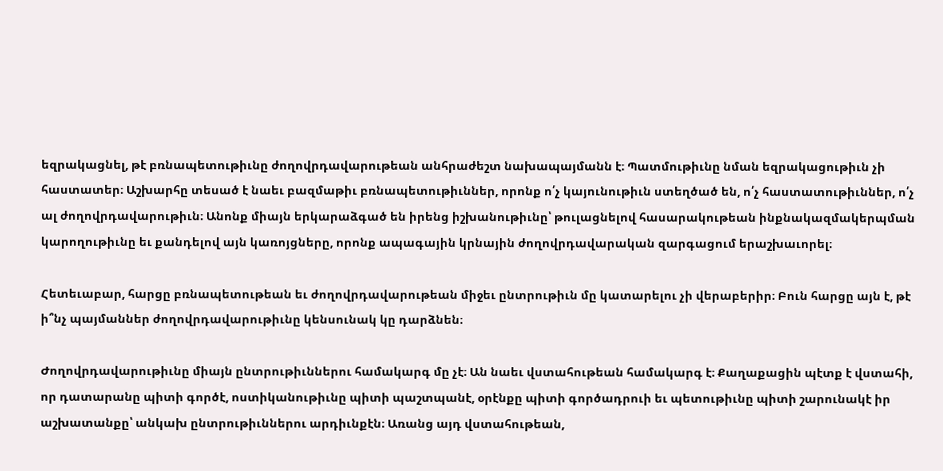եզրակացնել, թէ բռնապետութիւնը ժողովրդավարութեան անհրաժեշտ նախապայմանն է։ Պատմութիւնը նման եզրակացութիւն չի հաստատեր։ Աշխարհը տեսած է նաեւ բազմաթիւ բռնապետութիւններ, որոնք ո՛չ կայունութիւն ստեղծած են, ո՛չ հաստատութիւններ, ո՛չ ալ ժողովրդավարութիւն։ Անոնք միայն երկարաձգած են իրենց իշխանութիւնը՝ թուլացնելով հասարակութեան ինքնակազմակերպման կարողութիւնը եւ քանդելով այն կառոյցները, որոնք ապագային կրնային ժողովրդավարական զարգացում երաշխաւորել։

Հետեւաբար, հարցը բռնապետութեան եւ ժողովրդավարութեան միջեւ ընտրութիւն մը կատարելու չի վերաբերիր։ Բուն հարցը այն է, թէ ի՞նչ պայմաններ ժողովրդավարութիւնը կենսունակ կը դարձնեն։

Ժողովրդավարութիւնը միայն ընտրութիւններու համակարգ մը չէ։ Ան նաեւ վստահութեան համակարգ է։ Քաղաքացին պէտք է վստահի, որ դատարանը պիտի գործէ, ոստիկանութիւնը պիտի պաշտպանէ, օրէնքը պիտի գործադրուի եւ պետութիւնը պիտի շարունակէ իր աշխատանքը՝ անկախ ընտրութիւններու արդիւնքէն։ Առանց այդ վստահութեան,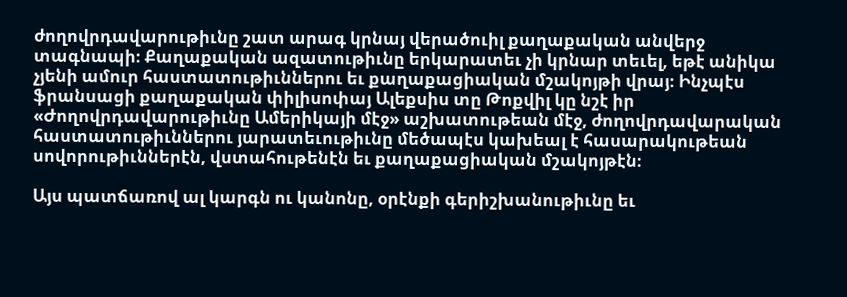ժողովրդավարութիւնը շատ արագ կրնայ վերածուիլ քաղաքական անվերջ տագնապի։ Քաղաքական ազատութիւնը երկարատեւ չի կրնար տեւել, եթէ անիկա չյենի ամուր հաստատութիւններու եւ քաղաքացիական մշակոյթի վրայ։ Ինչպէս ֆրանսացի քաղաքական փիլիսոփայ Ալեքսիս տը Թոքվիլ կը նշէ իր «Ժողովրդավարութիւնը Ամերիկայի մէջ» աշխատութեան մէջ, ժողովրդավարական հաստատութիւններու յարատեւութիւնը մեծապէս կախեալ է հասարակութեան սովորութիւններէն, վստահութենէն եւ քաղաքացիական մշակոյթէն։

Այս պատճառով ալ կարգն ու կանոնը, օրէնքի գերիշխանութիւնը եւ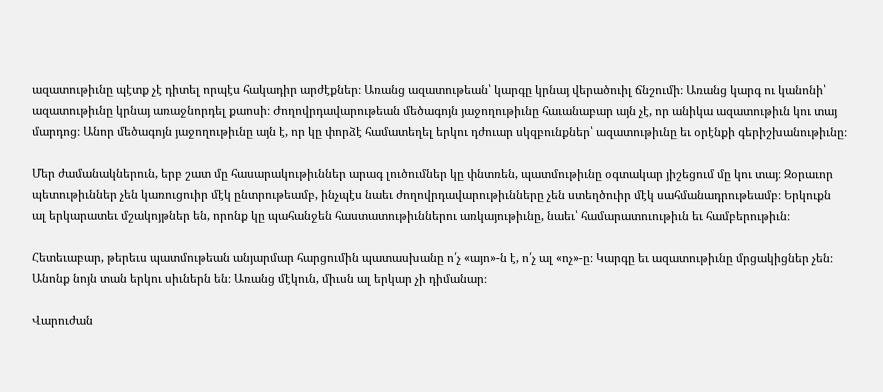ազատութիւնը պէտք չէ դիտել որպէս հակադիր արժէքներ։ Առանց ազատութեան՝ կարգը կրնայ վերածուիլ ճնշումի։ Առանց կարգ ու կանոնի՝ ազատութիւնը կրնայ առաջնորդել քաոսի։ Ժողովրդավարութեան մեծագոյն յաջողութիւնը հաւանաբար այն չէ, որ անիկա ազատութիւն կու տայ մարդոց։ Անոր մեծագոյն յաջողութիւնը այն է, որ կը փորձէ համատեղել երկու դժուար սկզբունքներ՝ ազատութիւնը եւ օրէնքի գերիշխանութիւնը։

Մեր ժամանակներուն, երբ շատ մը հասարակութիւններ արագ լուծումներ կը փնտռեն, պատմութիւնը օգտակար յիշեցում մը կու տայ։ Զօրաւոր պետութիւններ չեն կառուցուիր մէկ ընտրութեամբ, ինչպէս նաեւ ժողովրդավարութիւնները չեն ստեղծուիր մէկ սահմանադրութեամբ։ Երկուքն ալ երկարատեւ մշակոյթներ են, որոնք կը պահանջեն հաստատութիւններու առկայութիւնը, նաեւ՝ համարատուութիւն եւ համբերութիւն։

Հետեւաբար, թերեւս պատմութեան անյարմար հարցումին պատասխանը ո՛չ «այո»-ն է, ո՛չ ալ «ոչ»-ը։ Կարգը եւ ազատութիւնը մրցակիցներ չեն։ Անոնք նոյն տան երկու սիւներն են։ Առանց մէկուն, միւսն ալ երկար չի դիմանար։

Վարուժան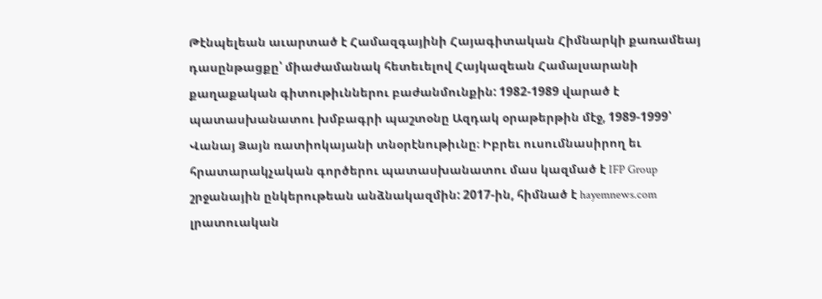Թէնպելեան աւարտած է Համազգայինի Հայագիտական Հիմնարկի քառամեայ դասընթացքը՝ միաժամանակ հետեւելով Հայկազեան Համալսարանի քաղաքական գիտութիւններու բաժանմունքին: 1982-1989 վարած է պատասխանատու խմբագրի պաշտօնը Ազդակ օրաթերթին մէջ, 1989-1999՝ Վանայ Ձայն ռատիոկայանի տնօրէնութիւնը։ Իբրեւ ուսումնասիրող եւ հրատարակչական գործերու պատասխանատու մաս կազմած է IFP Group շրջանային ընկերութեան անձնակազմին: 2017-ին, հիմնած է hayemnews.com լրատուական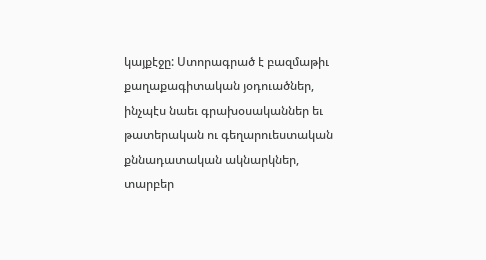կայքէջը: Ստորագրած է բազմաթիւ քաղաքագիտական յօդուածներ, ինչպէս նաեւ գրախօսականներ եւ թատերական ու գեղարուեստական քննադատական ակնարկներ, տարբեր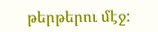թերթերու մէջ: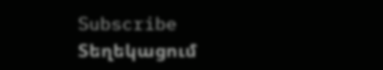Subscribe
Տեղեկացում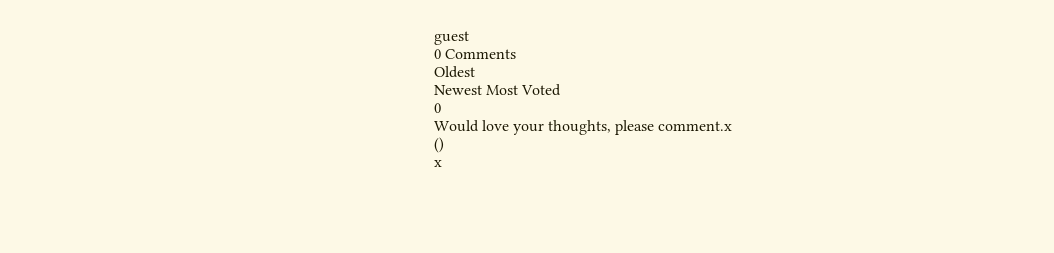guest
0 Comments
Oldest
Newest Most Voted
0
Would love your thoughts, please comment.x
()
x